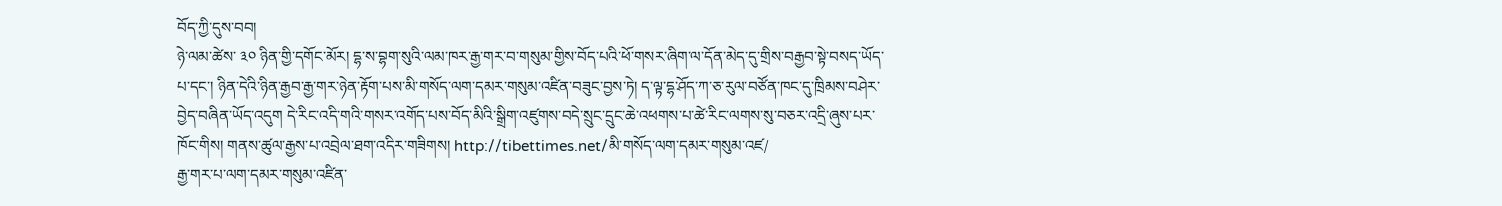བོད་ཀྱི་དུས་བབ།
ཉེ་ལམ་ཚེས་ ༣༠ ཉིན་གྱི་དགོང་མོར། དྷ་ས་བྷག་སུའི་ལམ་ཁར་རྒྱ་གར་བ་གསུམ་གྱིས་བོད་པའི་ཕོ་གསར་ཞིག་ལ་དོན་མེད་དུ་གྲིས་བརྒྱབ་སྟེ་བསད་ཡོད་པ་དང་། ཉིན་དེའི་ཉིན་རྒྱབ་རྒྱ་གར་ཉེན་རྟོག་པས་མི་གསོད་ལག་དམར་གསུམ་འཛིན་བཟུང་བྱས་ཏེ། ད་ལྟ་དྷ་ཤོད་ཀ་ཅ་རུལ་བཙོན་ཁང་དུ་ཁྲིམས་བཤེར་བྱེད་བཞིན་ཡོད་འདུག དེ་རིང་འདི་གའི་གསར་འགོད་པས་བོད་མིའི་སྒྲིག་འཛུགས་བདེ་སྲུང་དྲུང་ཆེ་འཕགས་པ་ཚེ་རིང་ལགས་སུ་བཅར་འདྲི་ཞུས་པར་ཁོང་གིས། གནས་ཚུལ་རྒྱས་པ་འབྲེལ་ཐག་འདིར་གཟིགས། http://tibettimes.net/མི་གསོད་ལག་དམར་གསུམ་འཛ/
རྒྱ་གར་པ་ལག་དམར་གསུམ་འཛིན་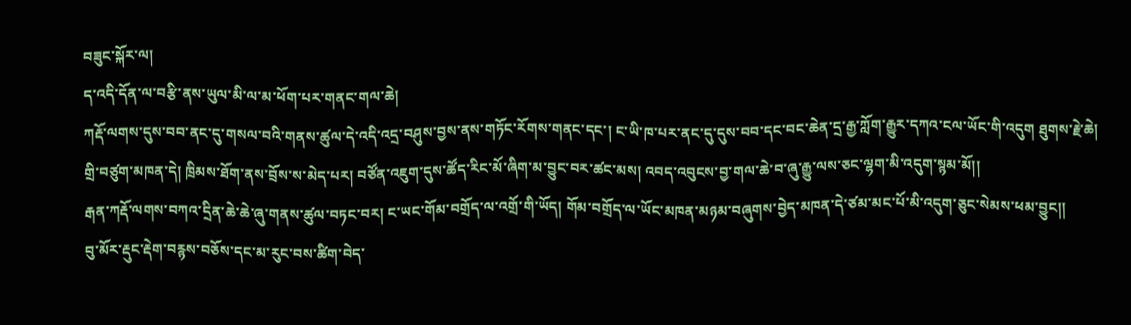བཟུང་སྐོར་ལ།
ད་འདི་དོན་ལ་བརྩི་ནས་ཡུལ་མི་ལ་མ་ཕོག་པར་གནང་གལ་ཆེ།
ཀརྡོ་ལགས་དུས་བབ་ནང་དུ་གསལ་བའི་གནས་ཚུལ་དེ་འདི་འདྲ་བཤུས་བྱས་ནས་གཏོང་རོགས་གནང་དང་། ང་ཡི་ཁ་པར་ནང་དུ་དུས་བབ་དང་བང་ཆེན་དྲ་རྒྱ་ཀློག་རྒྱུར་དཀའ་ངལ་ཡོང་གི་འདུག ཐུགས་རྗེ་ཆེ།
གྲི་བཙུག་མཁན་དེ། ཁྲིམས་ཐོག་ནས་བྲོས་ས་མེད་པར། བཙོན་འཇུག་དུས་ཚོད་རིང་མོ་ཞིག་མ་བྱུང་བར་ཚང་མས། འབད་འབུངས་བྱ་གལ་ཆེ་བ་ཞུ་རྒྱུ་ལས་ཅང་ལྷག་མི་འདུག་སྙམ་མོ།།
རྒན་ཀརྡོ་ལགས་བཀའ་དྲིན་ཆེ་ཆེ་ཞུ་གནས་ཚུལ་བཏང་བར། ང་ཡང་གོམ་བགྲོད་ལ་འགྲོ་གི་ཡོད། གོམ་བགྲོད་ལ་ཡོང་མཁན་མཉམ་བཞུགས་བྱེད་མཁན་དེ་ཙམ་མང་པོ་མི་འདུག་ཅུང་སེམས་ཕམ་བྱུང།།
བུ་མོར་རྡུང་རྡེག་བརྙས་བཅོས་དང་མ་རུང་བས་ཚིག་བེད་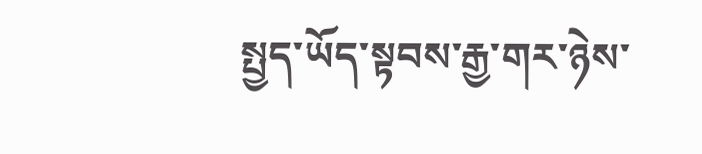སྤྱད་ཡོད་སྟབས་རྒྱ་གར་ཉེས་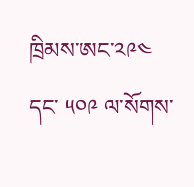ཁྲིམས་ཨང་༢༩༤ དང་ ༥༠༩ ལ་སོགས་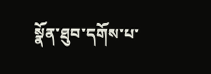སྣོན་ཐུབ་དགོས་པ་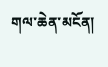གལ་ཆེན་མངོན།